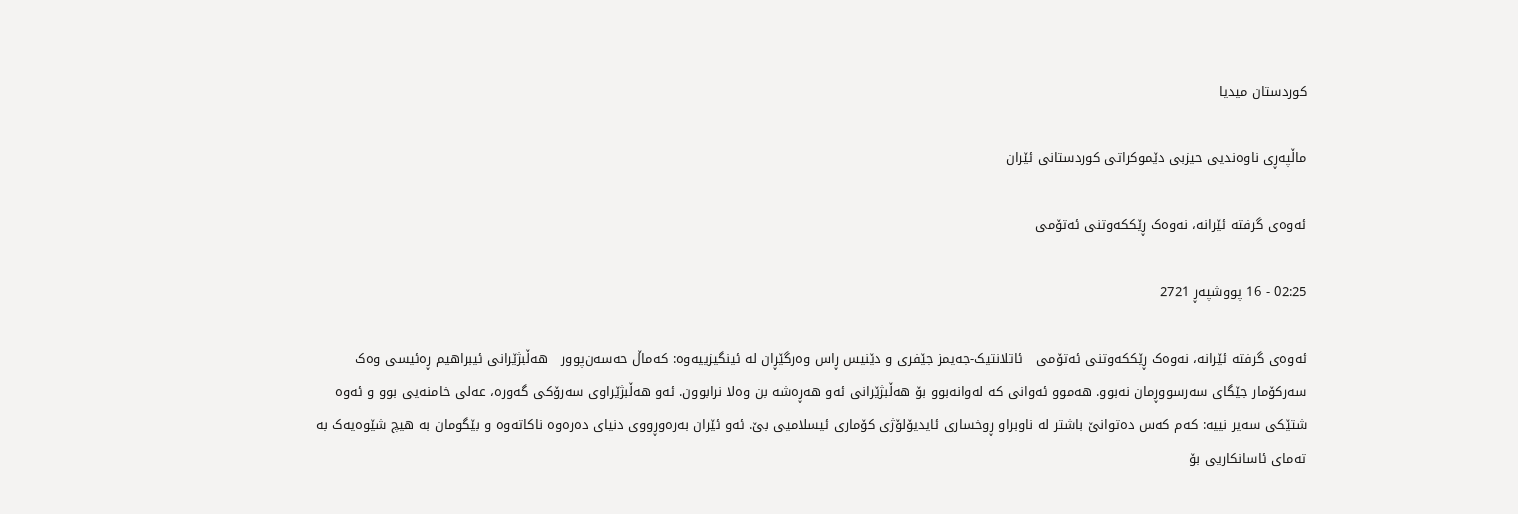کوردستان میدیا

ماڵپەڕی ناوەندیی حیزبی دێموکراتی کوردستانی ئێران

ئەوەی گرفتە ئێرانە، نەوەک ڕێککەوتنی ئەتۆمی

02:25 - 16 پووشپەڕ 2721

ئەوەی گرفتە ئێرانە، نەوەک ڕێککەوتنی ئەتۆمی   ئاتلانتیک-جەیمز جێفری و دێنیس ڕاس وەرگێڕان لە ئینگیزییەوە: کەماڵ حەسەن‌پوور   هەڵبژێرانی ئیبراهیم ڕەئیسی وەک سەرکۆمار جێگای سەرسووڕمان نەبوو. هەموو ئەوانی کە لەوانەبوو بۆ هەڵبژێرانی ئەو ‌هەڕەشە بن وەلا نرابوون. ئەو هەڵبژێراوی سەرۆکی گەورە، عەلی خامنەیی بوو و ئەوە شتێکی سەیر نییە: کەم کەس دەتوانێ باشتر لە ناوبراو ڕوخساری ئایدیۆلۆژی کۆماری ئیسلامیی بێ. ئەو ئێران بەرەوڕووی دنیای دەرەوە ناکاتەوە و بێگومان بە هیچ شێوەیەک بە تەمای ئاسانکاریی بۆ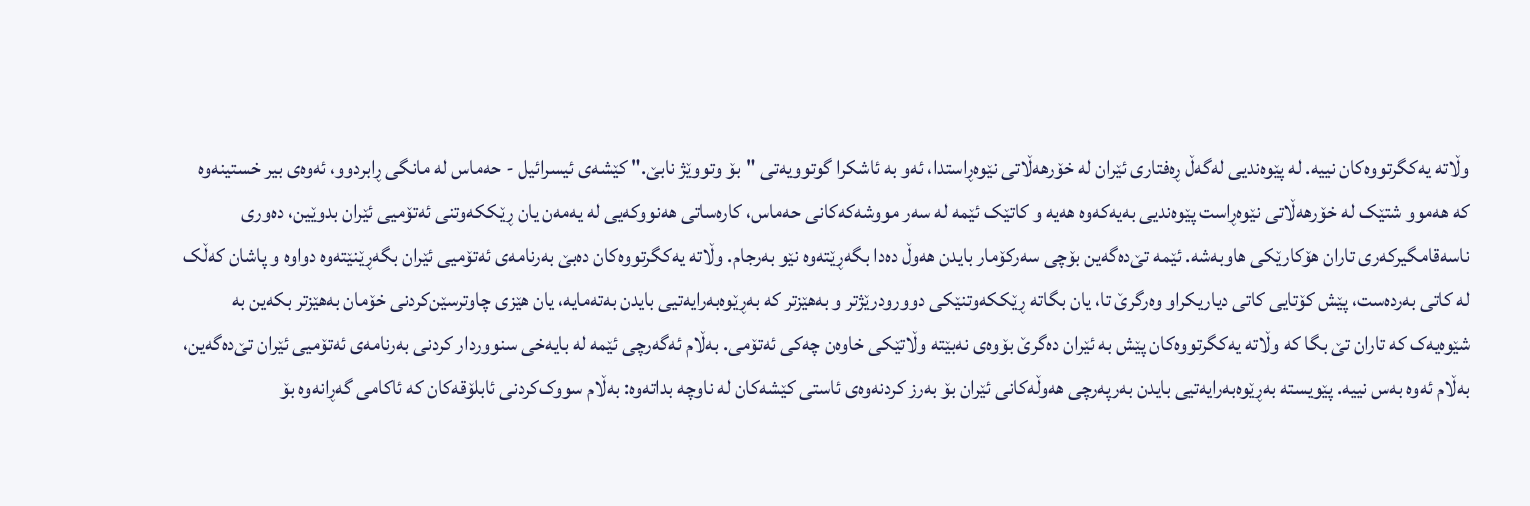وڵاتە یەکگرتووەکان نییە. لە پێوەندیی لەگەڵ ڕەفتاری ئێران لە خۆرهەڵاتی نێوەڕاستدا، ئەو بە ئاشکرا گوتوویەتی "بۆ وتووێژ نابێ." کێشەی ئیسرائیل - حەماس لە مانگی ڕابردوو، ئەوەی بیر خستینەوە کە هەموو شتێک لە خۆرهەڵاتی نێوەڕاست پێوەندیی بەیەکەوە هەیە و کاتێک ئێمە لە سەر مووشەکەکانی حەماس، کارەساتی هەنووکەیی لە یەمەن یان ڕێککەوتنی ئەتۆمیی ئێران بدوێین، دەوری ناسەقامگیرکەری تاران هۆکارێکی هاوبەشە. ئێمە تێ‌دەگەین بۆچی سەرکۆمار بایدن هەوڵ دەدا بگەڕێتەوە نێو بەرجام. وڵاتە یەکگرتووەکان دەبێ بەرنامەی ئەتۆمیی ئێران بگەڕێنێتەوە دواوە و پاشان کەڵک لە کاتی بەردەست، پێش کۆتایی کاتی دیاریکراو وەرگرێ تا، یان بگاتە ڕێککەوتنێکی دوورودرێژتر و بەهێزتر کە بەڕێوەبەرایەتیی بایدن بەتەمایە، یان هێزی چاوترسێن‌کردنی خۆمان بەهێزتر بکەین بە شێوەیەک کە تاران تێ بگا کە وڵاتە یەکگرتووەکان پێش بە ئێران دەگرێ بۆوەی نەبێتە وڵاتێکی خاوەن چەکی ئەتۆمی. بەڵام ئەگەرچی ئێمە لە بایەخی سنووردار کردنی بەرنامەی ئەتۆمیی ئێران تێ‌دەگەین، بەڵام ئەوە بەس نییە. پێویستە بەڕێوەبەرایەتیی بایدن بەرپەرچی هەوڵەکانی ئێران بۆ بەرز کردنەوەی ئاستی کێشەکان لە ناوچە بداتەوە: بەڵام سووک‌کردنی ئابلۆقەکان کە ئاکامی گەڕانەوە بۆ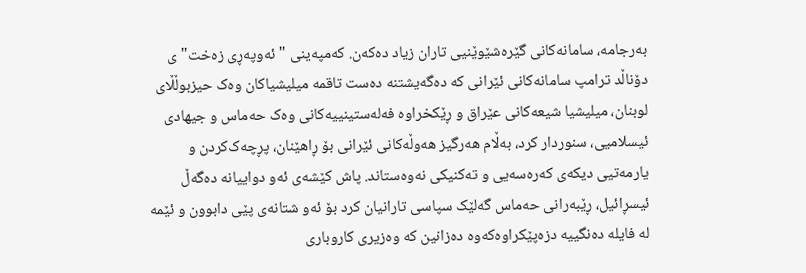بەرجامە، سامانەکانی گێرەشێوێنیی تاران زیاد دەکەن. کەمپەینی "ئەوپەڕی زەخت"ی دۆناڵد ترامپ سامانەکانی ئێرانی کە دەگەیشتنە دەست تاقمە میلیشیاکان وەک حیزبوڵڵای لوبنان، میلیشیا شیعەکانی عێراق و ڕێکخراوە فەلەستینییەکانی وەک حەماس و جیهادی ئیسلامیی، سنوردار کرد، بەڵام هەرگیز هەوڵەکانی ئێرانی بۆ ڕاهێنان، پڕچەک‌کردن و یارمەتیی دیکەی کەرەسەیی و تەکنیکی نەوەستاند. پاش کێشەی ئەو دواییانە دەگەڵ ئیسڕائیل، ڕێبەرانی حەماس گەلێک سپاسی تارانیان کرد بۆ ئەو شتانەی پێی دابوون و ئێمە لە فایلە دەنگییە دزەپێکراوەکەوە دەزانین کە وەزیری کاروباری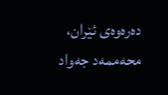دەرەوەی ئێران، محەممەد جەواد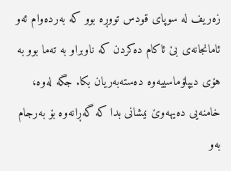زەریف لە سوپای قودس تووڕە بوو کە بەردەوام ئەو ئامانجانەی بێ ئاکام دەکردن کە ناوبراو بە تەما بوو بە هۆی دیپلۆماسییەوە دەستەبەریان بکا. جگە لەوە، خامنەیی دەیهەوێ نیشانی بدا کە گەڕانەوە بۆ بەرجام بەو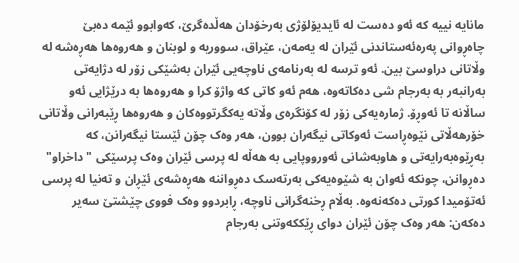مانایە نییە کە ئەو دەست لە ئایدیۆلۆژی بەرخۆدان هەڵدەگرێ، کەوابوو ئێمە دەبێ چاەڕوانی پەرەئەستاندنی ئێران لە یەمەن، عێراق، سووریە و لوبنان و هەروەها هەڕەشە لە وڵاتانی دراوسێ بین. ئەو ترسە لە بەرنامەی ناوچەیی ئێران بەشێکی زۆر لە دژایەتی بەرانبەر بە بەرجام شی دەکاتەوە، هەم ئەو کاتی کە واژۆ کرا و هەروەها بە درێژایی ئەو ساڵانە تا ئەوڕۆ. ژمارەیەکی زۆر لە کۆنگرەی وڵاتە یەکگرتووەکان و هەروەها ڕێبەرانی وڵاتانی خۆرهەڵاتی نێوەڕاست ئەوکاتی نیگەران بوون، هەر وەک چۆن ئێستا نیگەرانن، کە بەڕێوەبەرایەتی و هاوبەشانی ئەورووپایی بە هەڵە لە پرسی ئێران وەک پرسێکی "داخراو" دەڕوانن، چونکە ئەوان بە شێوەیەکی بەرتەسک دەڕواننە هەڕەشەی ئێڕان و تەنیا لە پرسی ئەتۆمیدا کورتی دەکەنەوە. بەڵام ڕخنەگرانی ناوچە، ڕابردوو وەک فووی چێشتێ سەیر دەکەن: هەر وەک چۆن ئێران دوای ڕێککەوتنی بەرجام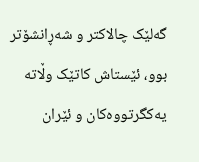گەلێک چالاکتر و شەڕانشۆتر بوو، ئێستاش کاتێک وڵاتە یەکگرتووەکان و ئێران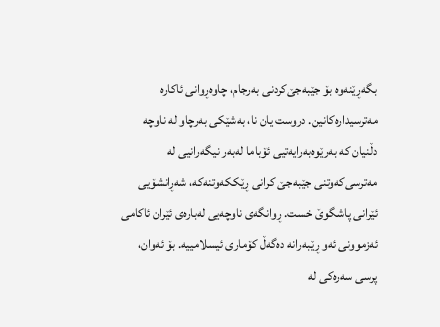بگەڕێنەوە بۆ جێبەجێ‌کردنی بەرجام، چاوەڕوانی ئاکارە مەترسیدارەکانین. دروست یان نا، بەشێکی بەرچاو لە ناوچە دڵنیان کە بەرێوەبەرایەتیی ئۆباما لەبەر نیگەرانیی لە مەترسی‌کەوتنی جێبەجێ کرانی ڕێککەوتنەکە، شەڕانشۆیی ئێرانی پاشگوێ خست. ڕوانگەی ناوچەیی لەبارەی ئێران ئاکامی ئەزموونی ئەو ڕێبەرانە دەگەڵ کۆماری ئیسلامییە. بۆ ئەوان، پرسی سەرەکی لە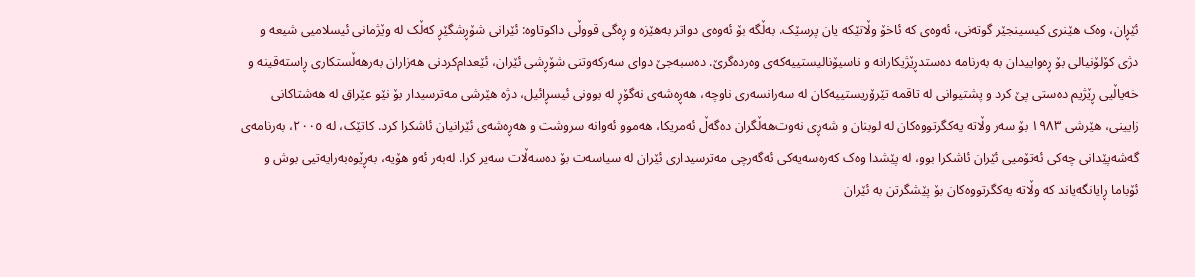ئێڕان، وەک هێنری کیسینجێر گوتەنی، ئەوەی کە ئاخۆ وڵاتێکە یان پرسێک. بەڵگە بۆ ئەوەی دواتر بەهێزە و ڕەگی قووڵی داکوتاوە: ئێرانی شۆڕشگێڕ کەڵک لە وێژمانی ئیسلامیی شیعە و دژی کۆلۆنیالی بۆ ڕەواییدان بە بەرنامە دەستدڕێژیکارانە و ناسیۆنالیستییەکەی وەردەگرێ. دەسبەجێ دوای سەرکەوتنی شۆڕشی ئێران، ئێعدام‌کردنی هەزاران بەرهەڵستکاری ڕاستەقینە و خەیاڵیی ڕێژیم دەستی پێ کرد و پشتیوانی لە تاقمە تێرۆریستییەکان لە سەرانسەری ناوچە، هەڕەشەی نەگۆڕ لە بوونی ئیسڕائیل، دژە هێرشی مەترسیدار بۆ نێو عێراق لە هەشتاکانی زایینی، هێرشی ١٩٨٣ بۆ سەر وڵاتە یەکگرتووەکان لە لوبنان و شەڕی نەوت‌هەڵگران دەگەڵ ئەمریکا، هەموو ئەوانە سروشت و هەڕەشەی ئێرانیان ئاشکرا کرد. کاتێک، لە ٢٠٠٥، بەرنامەی گەشەپێدانی چەکی ئەتۆمیی ئێران ئاشکرا بوو، لە پێشدا وەک کەرەسەیەکی ئەگەرچی مەترسیداری ئێران لە سیاسەت بۆ دەسەڵات سەیر کرا. لەبەر ئەو هۆیە، بەڕێوەبەرایەتیی بوش و ئۆباما ڕایانگەیاند کە وڵاتە یەکگرتووەکان بۆ پێشگرتن بە ئێران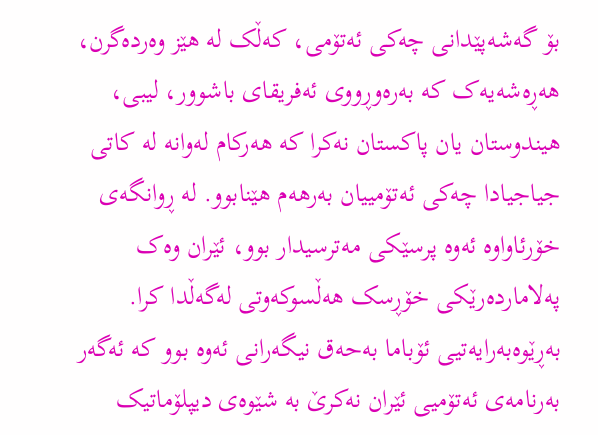بۆ گەشەپێدانی چەکی ئەتۆمی، کەڵک لە هێز وەردەگرن، هەڕەشەیەک کە بەرەوڕووی ئەفریقای باشوور، لیبی، هیندوستان یان پاکستان نەکرا کە هەرکام لەوانە لە کاتی جیاجیادا چەکی ئەتۆمییان بەرهەم هێنابوو. لە ڕوانگەی خۆرئاواوە ئەوە پرسێکی مەترسیدار بوو، ئێران وەک پەلاماردەرێکی خۆڕسک هەڵسوکەوتی لەگەڵدا کرا. بەڕێوەبەرایەتیی ئۆباما بەحەق نیگەرانی ئەوە بوو کە ئەگەر بەرنامەی ئەتۆمیی ئێران نەکرێ بە شێوەی دیپلۆماتیک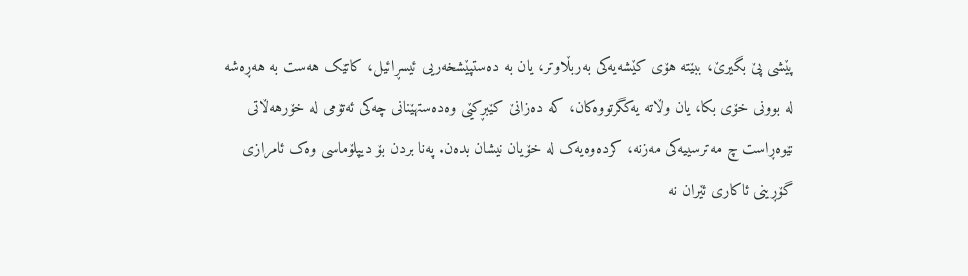پێشی پێ بگیرێ، ببێتە هۆی کێشەیەکی بەربڵاوتر، یان بە دەستپێشخەریی ئیسڕائیل، کاتێک هەست بە هەڕەشە لە بوونی خۆی بکا، یان وڵاتە یەکگرتووەکان، کە دەزانێ کێبڕکێی وەدەستهێنانی چەکی ئەتۆمی لە خۆرهەڵاتی نێوەڕاست چ مەترسییەکی مەزنە، کردەوەیەک لە خۆیان نیشان بدەن. پەنا بردن بۆ دیپلۆماسی وەک ئامرازی گۆڕینی ئاکاری ئێران نە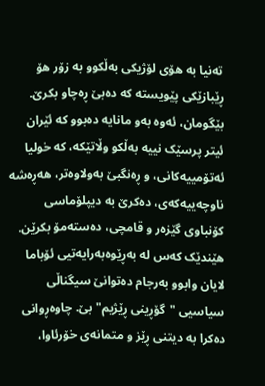تەنیا بە هۆی لۆژیکی بەڵکوو بە زۆر هۆ ڕێبازێکی پێویستە کە دەبێ ڕەچاو بکرێ. بێگومان، ئەوە بەو مانایە دەبوو کە ئێران ئیتر پرسێک نییە بەڵکو وڵاتێکە، کە خولیا ئەتۆمییەکانی، و ڕەنگبێ بەولاوەتر، هەڕەشە ناوچەییەکەی، دەکرێ بە دیپلۆماسی کۆنباوی گێزەر و قامچی، دەستەمۆ بکرێن. هێندێک کەس لە بەڕێوەبەرایەتیی ئۆباما لایان وابوو بەرجام دەتوانێ سیگناڵی سیاسیی "گۆڕینی ڕێژیم" بێ. چاوەڕوانی دەکرا بە دیتنی ڕێز و متمانەی خۆرئاوا،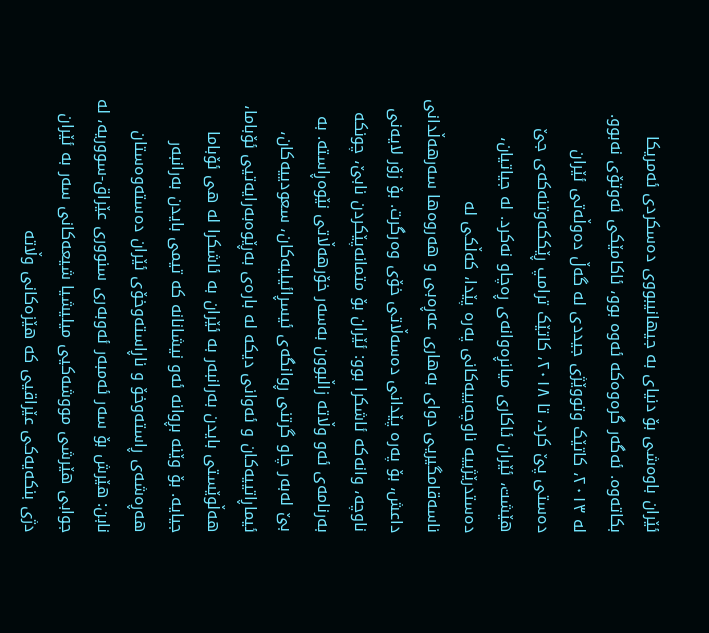ئێران باوەشی بۆ دنیای بە جیهانیبووی دەسکردی ئەمریکا بکاتەوە. ئەگەر گرەوەکە ئەوە بوو، ئاکامێکی ئەوتۆی نەبوو. لە ٢٠١٣، کاتێک وتووێژی جیددی لە گەڵ دەوڵەتی ئێران دەستی پێ کرد، تا ٢٠١٨، کاتێک ترامپ ڕێککەوتنەکەی جێ هێشت، ئێران ئاکاری میانڕەوانەی ڕەچاو نەکرد. لە جیاتیان، دەستدرێژییە ناوچەییەکانی پەرە پێدا، کەڵکی لە ناسەقامگیریی دوای بەهاری عەڕەبی و هەروەها سەرهەڵدانی داعش، بۆ پەرە پێدانی دەسەڵاتی خۆی وەرگرت. بۆ زۆر لایەنی ناوچە، وانەکە ئاشکرا بوو: ئێران بۆ متمانەپێکردن نابێ، چونکە بەرنامەی ئەو وڵاتە زاڵبوون بەسەر خۆرهەڵاتی نێوەڕاستە. بە بێ لەبەر چاو گرتنی ڕوانگەی ئیسڕائیلیەکان، سعودییەکان، ئیماڕاتییەکان و ئەوانی دیکە لە بارەی بەڕێوەبەرایەتیی ئۆباما، هەڵوێستی بایدن بەرانبەر بە ئێران بە ئاشکرا لە هی ئۆباما جیایە. بۆ وێنە بڕوانە ئەو نیشانانە کە تیمی بایدن بەرانبەر هەڕەشەی ڕاستەوخۆ و ناڕاستەوخۆی ئێران دەستەوەستان نابن: هێرش بۆ سەر ئەمبەر ئەوبەری سنووری عێراق-سووریە، لە جوابی هێرشی مووشەکیی میلیشیا شیعەکانی سەر بە ئێران دژی بنکەیەکی عێراقیی کە هێزەکانی وڵاتە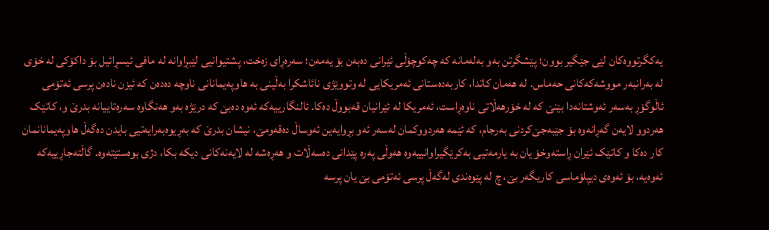یەکگرتووەکان لێی جێگیر بوون؛ پێشگرتن بەو بەلەمانە کە چەکوچۆڵی ئێرانی دەبەن بۆ یەمەن؛ سەرەڕای زەخت، پشتیوانیی لێبڕاوانە لە مافی ئیسڕائیل بۆ داکۆکی لە خۆی لە بەرانبەر مووشەکەکانی حەماس. لە هەمان کاتدا، کاربەدەستانی ئەمریکایی لە وتووێژی نائاشکرا بەڵینی بە هاوپەیمانانی ناوچە دەدەن کە ئیزن نادەن پرسی ئەتۆمی ئاڵوگۆڕ بەسەر ئەوشتانەدا بێنێ کە لە خۆرهەڵاتی ناوەڕاست، ئەمریکا لە ئێرانیان قەبووڵ دەکا. ئالنگارییەکە ئەوە دەبێ کە درێژە بەو هەنگاوە سەرەتاییانە بدرێ و، کاتێک هەردوو لایەن گەڕانەوە بۆ جێبەجێ‌کردنی بەرجام، کە ئێمە هەردووکمان لەسەر ئەو بڕوایەین ئەوساڵ دەقەومێ، نیشان بدرێ کە بەڕیوەبەرایەتیی بایدن دەگەڵ هاوپەیمانانمان کار دەکا و کاتێک ئێران ڕاستەوخۆ یان بە یارمەتیی بەکرێگیراوانییەوە هەوڵی پەرە پێدانی دەسەڵات و هەڕەشە لە لایەنەکانی دیکە بکا، دژی بوەستێتەوە. گاڵتەجاڕییەکە ئەوەیە، بۆ ئەوەی دیپلۆماسی کاریگەر بێ، چ لە پێوەندی لەگەڵ پرسی ئەتۆمی بێ یان پرسە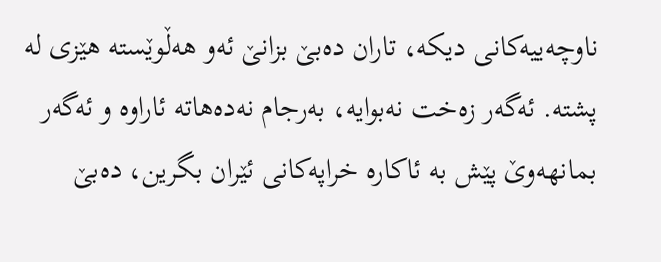ناوچەییەکانی دیکە، تاران دەبێ بزانێ ئەو هەڵوێستە هێزی لە پشتە. ئەگەر زەخت نەبوایە، بەرجام نەدەهاتە ئاراوە و ئەگەر بمانهەوێ پێش بە ئاکارە خراپەکانی ئێران بگرین، دەبێ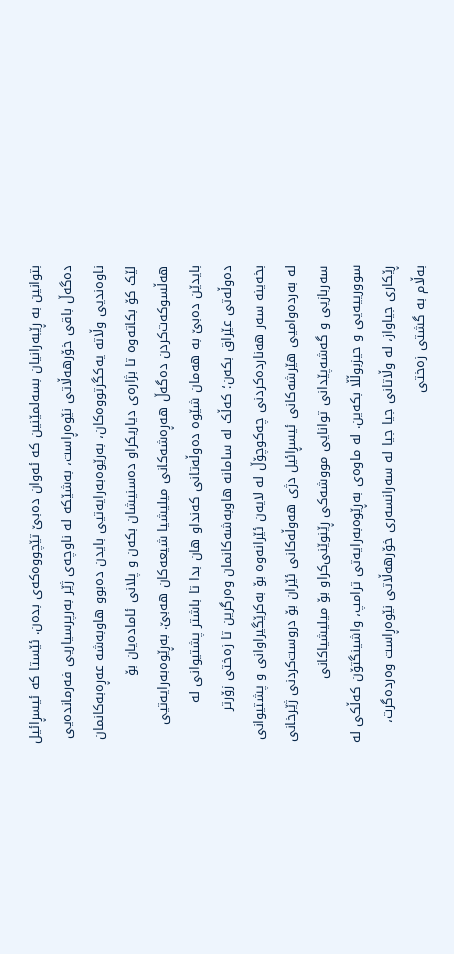بتوانین بە ڕێبەرانیان بسەلمێنین کە ئەوان دەبێ تێچووەکەی بدەن. ئێستا کە ئیسڕائیل دەگەڵ باقی خۆرهەڵاتی نێوەڕاست، بەشێکە لە ناوچەی ژێر بەرپرسیاریی فەرماندەیی ناوەندیی وڵاتە یەکگرتووەکان، بەرێوەبەرایەتیی بایدن دەبوو هاوبەشە عەڕەبەکانمان  لێک کۆ بکاتەوە تا بژارەی دیاریکراو دەسنیشان بکەن و پلانی ئامادەیان بۆ هەڵسوکەت‌کردن دەگەڵ هەڕەشەکانی میلیشیا شیعەکان هەبێ. بەڕێوەبەرایەتیی بایدێن دەبێ بە هەمان شێوە دەوڵەتانی کەنداو هان بدا تا باشتر پشتیوانی لە دەوڵەتی عێراق بکەن؛ کەڵک لە سامانە هاوبەشەکانمان وەرگرین تا زەختی زۆرتر بخەینە سەر هەناردەکردنی چەکوچۆڵ لە لایەن ئێرانەوە بۆ بەکرێگیراوانی و پشتیوانی لە بەردەوامیی هێرشەکانی ئیسڕائیل دژی هەوڵەکانی ئێران بۆ دروست‌کردنی ژێرخانی سەربازیی و گەشەپێدانی توانایی مووشەکی ڕێنوێنی‌کراو بۆ میلیشیاکانی سوورییەیی و حیزبوڵڵا بکەین. لە ماوەی بەڕێوەبەرایەتی ترامپ، واشینگتۆن کەڵکی لە ڕێکاری جیاواز، لە وڵاتانی جیا جیا لە سەرانسەری خۆرهەڵاتی نێوەڕاست وەردەگرت، بەڵام بە گشتی زەختی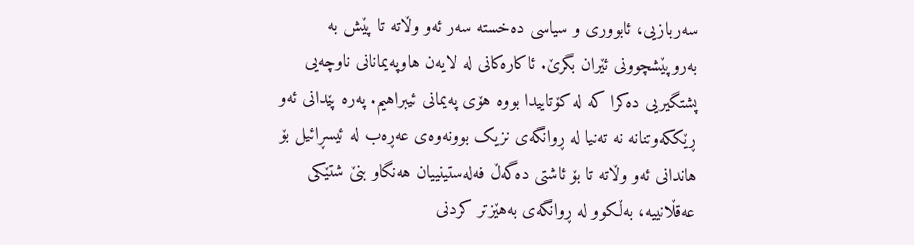سەربازیی، ئابووری و سیاسی دەخستە سەر ئەو وڵاتە تا پێش بە بەروپێشچوونی ئێران بگرێ. ئاکارەکانی لە لایەن هاوپەیمانانی ناوچەیی پشتگیریی دەکرا کە لە کۆتاییدا بووە هۆی پەیمانی ئیبراهیم. پەرە پێدانی ئەو ڕێککەوتنانە نە تەنیا لە ڕوانگەی نزیک بوونەوەی عەڕەب لە ئیسڕائیل بۆ هاندانی ئەو وڵاتە تا بۆ ئاشتی دەگەڵ فەلەستینییان هەنگاو بنێ شتێکی عەقڵانییە، بەڵکوو لە ڕوانگەی بەهێزتر کردنی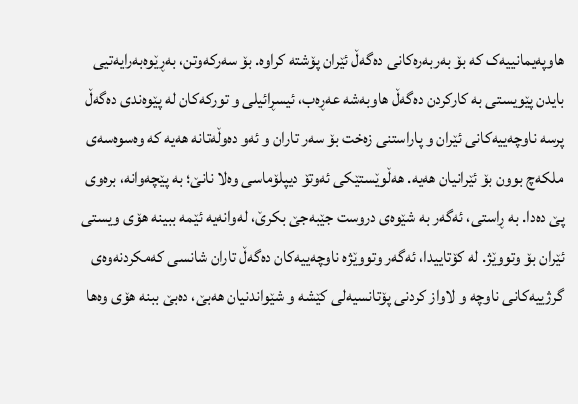هاوپەیمانییەک کە بۆ بەربەرەکانی دەگەڵ ئێران پۆشتە کراوە. بۆ سەرکەوتن، بەڕێوەبەرایەتیی بایدن پێویستی بە کارکردن دەگەڵ هاوبەشە عەڕەب، ئیسڕائیلی و تورکەکان لە پێوەندی دەگەڵ پرسە ناوچەییەکانی ئێران و پاراستنی زەخت بۆ سەر تاران و ئەو دەوڵەتانە هەیە کە وەسوەسەی ملکەچ بوون بۆ ئێرانیان هەیە. هەڵوێستێکی ئەوتۆ دیپلۆماسی وەلا نانێ؛ بە پێچەوانە، برەوی پێ دەدا. بە ڕاستی، ئەگەر بە شێوەی دروست جێبەجێ بکرێ، لەوانەیە ئێمە ببینە هۆی ویستی ئێران بۆ وتووێژ. لە کۆتاییدا، ئەگەر وتووێژە ناوچەییەکان دەگەڵ تاران شانسی کەمکردنەوەی گرژییەکانی ناوچە و لاواز کردنی پۆتانسیەلی کێشە و شێواندنیان هەبێ، دەبێ ببنە هۆی وەها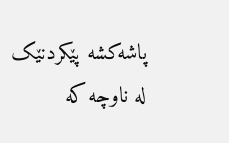پاشەکشە پێکردنێک لە ناوچە کە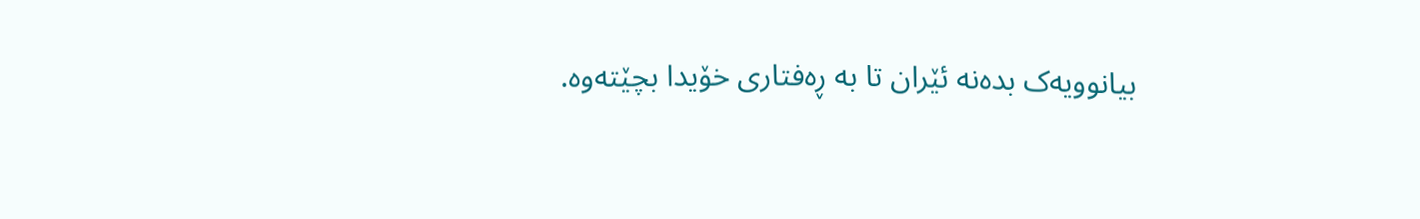بیانوویەک بدەنە ئێران تا بە ڕەفتاری خۆیدا بچێتەوە.